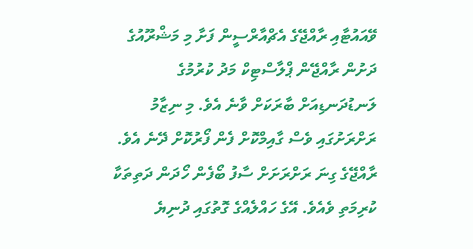ވޭއައުޓާއި ރާއްޖޭގެ އެޗްއާރްސީން ފަށާ މި މަޝްރޫއުގެ ދަށުން ރާއްޖޭން ޕްލާސްޓިކް މަދު ކުރުމުގެ ލަނޑުދަނޑިއަށް ބާރަކަށް ވާނެ އެވެ. މި ނިޒާމު ރަށްރަށުގައި ވެސް ގާއިމްކޮށް ފެން ފޯރުކޮށް ދޭނެ އެވެ.
ރާއްޖޭގެ ގިނަ ރަށްރަށަށް ސާފު ބޯފެން ހޯދަން ދަތިތަކާ ކުރިމަތި ވެއެވެ. އޭގެ ހައްލެއްގެ ގޮތުގައި ދުނިޔެ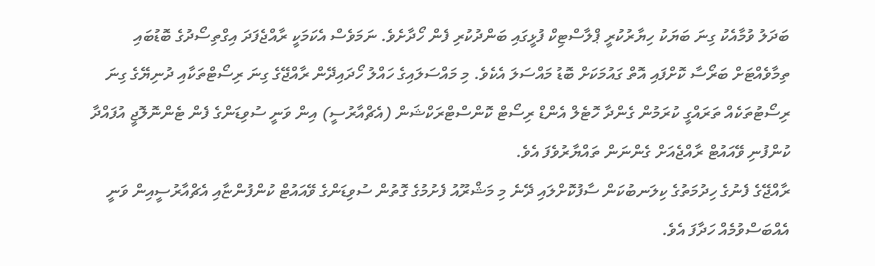ބަދަލު ވުމާއެކު ގިނަ ބަޔަކު ހިޔާރުކުރީ ޕްލާސްޓިކް ފުޅީގައި ބަންދުކުރި ފެން ހޯދާށެވެ. ނަމަވެސް އެކަމަކީ ރާއްޖެފަދަ އިގްތިސޯދުގެ ބޮޑުބައި ތިމާވެއްޓަށް ބަރޯސާ ކޮށްފައި އޮތް ގައުމަކަށް ބޮޑު މައްސަލަ އެކެވެ. މި މައްސަލައިގެ ހައްލު ހޯދައިދޭން ރާއްޖޭގެ ގިނަ ރިސޯޓްތަކާއި ދުނިޔޭގެ ގިނަ ރިސޯޓުތަކެއް ތަރައްގީ ކުރަމުން ގެންދާ ހޮޓެލް އެންޑް ރިސޯޓް ކޮންސްޓްރަކްޝަން (އެޗްއާރުސީ) އިން ވަނީ ސުވިޑަންގެ ފެން ޓެންނޮލޮޖީ އުފައްދާ ކުންފުނި ވޭއައުޓް ރާއްޖެއަށް ގެންނަން ތައްޔާރުވެފަ އެވެ.
ރާއްޖޭގެ ފެނުގެ ހިދުމަތުގެ ކިލަނބުކަން ސާފުކޮށްލައި ދޭނެ މި މަޝްރޫއު ފެށުމުގެ ގޮތުން ސުވިޑަންގެ ވޭއައުޓް ކުންފުންޏާއި އެޗްއާރުސީއިން ވަނީ އެއްބަސްވުމެއް ހަދާފަ އެވެ.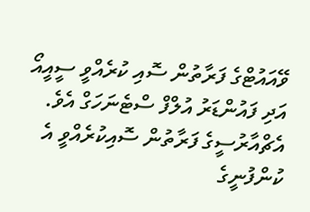ވޭއައުޓްގެ ފަރާތުން ސޮއި ކުރެއްވީ ސީއީއޯ އަދި ފައުންޑަރު އުލްފް ސްޓެނަހަގް އެވެ. އެޗްއާރުސީގެ ފަރާތުން ސޮއިކުރެއްވީ އެ ކުންފުނީގެ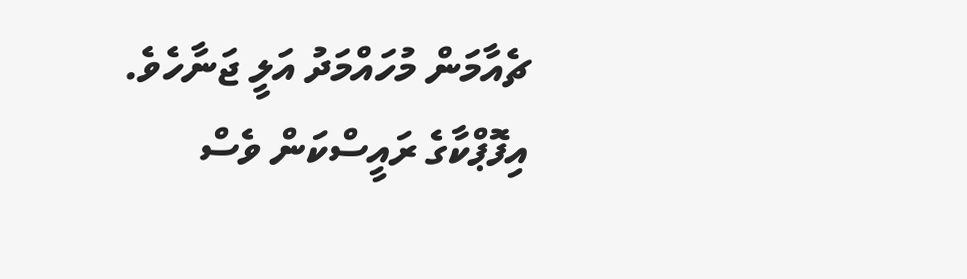ޗެއާމަން މުހައްމަދު އަލީ ޖަނާހެވެ.
އިފޮޕްކާގެ ރައީސްކަން ވެސް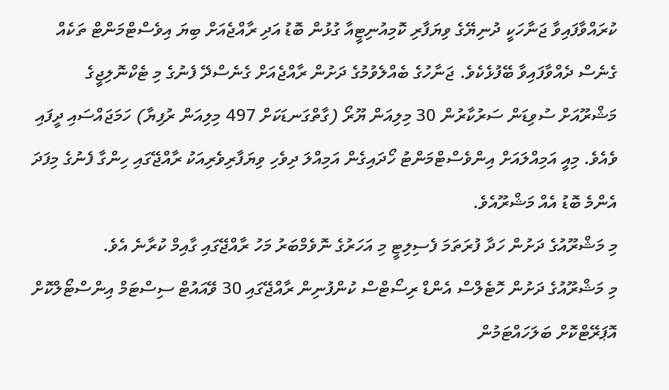ކުރައްވާފައިވާ ޖަނާހަކީ ދުނިޔޭގެ ވިޔަފާރި ކޮމިއުނިޓީއާ ގުޅުން ބޮޑު އަދި ރާއްޖެއަށް ބިޔަ އިވެސްޓްމަންޓް ތަކެއް ގެނެސް ދެއްވާފައިވާ ބޭފުޅެކެވެ. ޖަނާހުގެ ބެއްލެވުމުގެ ދަށުން ރާއްޖެއަށް ގެނެސްދޭ ފެނުގެ މި ޓެކްނޮލިޖީގެ މަޝްރޫއަށް ސުވިޑަން ސަރުކާރުން 30 މިލިއަން ޔޫރޯ (ގާތްގަނޑަކަށް 497 މިލިއަން ރުފިޔާ) ހަމަޖައްސައި ދީފައި ވެއެވެ. މިއީ އަމިއްލައަށް އިންވެސްޓްމަންޓު ހޯދައިގެން އަމިއްލަ ދިވެހި ވިޔަފާރިވެރިއަކު ރާއްޖޭގައި ހިންގާ ފެނުގެ މިފަދަ އެންމެ ބޮޑު އެއް މަޝްރޫއެވެ.
މި މަޝްރޫއުގެ ދަށުން ހަދާ ފުރަތަމަ ފެސިލިޓީ މި އަހަރުގެ ނޮވެމްބަރު މަހު ރާއްޖޭގައި ގާއިމް ކުރާނެ އެވެ.
މި މަޝްރޫއުގެ ދަށުން ހޮޓެލްސް އެންޑް ރިސޯޓްސް ކުންފުނިން ރާއްޖޭގައި 30 ވޭއައުޓް ސިސްޓަމް އިންސްޓޯލްކޮށް އޮޕަރޭޓްކޮށް ބަލަހައްޓަމުން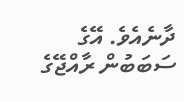ދާނެއެވެ. އޭގެ ސަބަބުން ރާއްޖޭގެ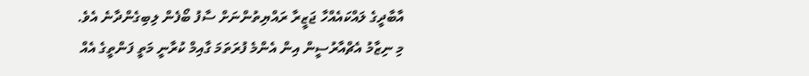އާބާދީގެ ލައްކައެއްހާ ޖަޒީރާ ރައްޔިތުންނަށް ސާފު ބޯފެން ލިބިގެންދާނެ އެވެ. މި ނިޒާމު އެޗްއާރުސީން އިން އެންމެ ފުރަތަމަ ގާއިމް ކުރާނީ މަތީ ފަންތީގެ އެއް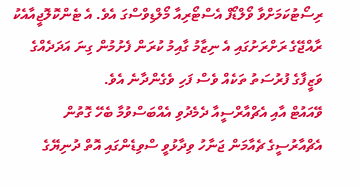ރިސޯޓުކަމަށްވާ ވޯލްޑޯފް އެސްޓޯރިއާ މޯލްޑިވްސްގަ އެވެ. އެ ޓެންކޮލޮޖީއާއެކު ރާއްޖޭގެ ރަށްރަށުގައި އެ ނިޒާމު ގާއިމު ކުރަން ފެށުމުން ގިނަ އަދަދެއްގެ ވަޒީފާގެ ފުރުސަތު ތަކެއް ވެސް ފަހި ވެގެންދާނެ އެވެ.
ވޭއައުޓް އާއި އެޗްއާރްސީއާ ދެމެދުވި އެއްބަސްވުމާ ބެހޭ ގޮތުން އެޗްއާރުސީގެ ޗެއާމަން ޖަނާހު ވިދާޅުވީ ސްވިޑެންގައި އޮތް ދުނިޔޭގެ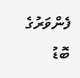ފެންވަރުގެ ބޮޑު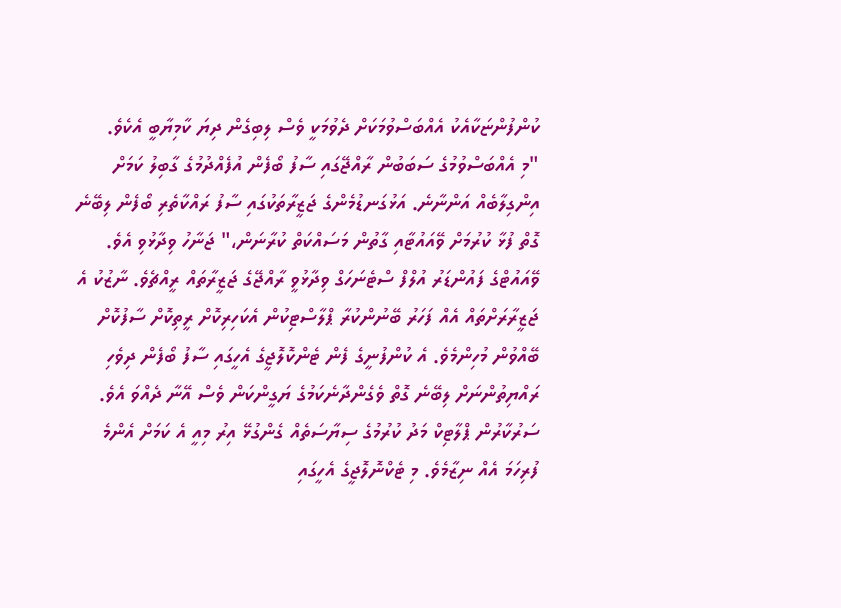ކުންފުންޏަކާއެކު އެއްބަސްވުމަކަށް ދެވުމަކީ ވެސް ލިބިގެން ދިޔަ ކާމިޔާބީ އެކެވެ.
"މި އެއްބަސްވުމުގެ ސަބަބުން ރާއްޖޭގައި ސާފު ބޯފެން އުފެއްދުމުގެ ގާބިލު ކަމަށް އިންގިލާބެއް އަންނާނެ. އަޅުގަނޑުމެންގެ ޖަޒީރާތަކުގައި ސާފު ރައްކާތެރި ބޯފެން ލިބޭނެ ގޮތް ފުޅާ ކުރުމަށް ވޭއައުޓާއި ގާތުން މަސައްކަތް ކުރާނަން،" ޖަނާހު ވިދާޅުވި އެވެ.
ވޭއައުޓްގެ ފައުންޑަރު އުލްފް ސްޓެނަހަގް ވިދާޅުވީ ރާއްޖޭގެ ޖަޒީރާތައް ރީއްޗެވެ. ނާޒުކު އެ ޖަޒީރާރަށްތައް އެއް ފަހަރު ބޭނުންކުރާ ޕްލާސްޓިކުން އެކަހިރިކޮށް ރީތިކޮށް ސާފުކޮށް ބޭއްވުން މުހިންމެވެ. އެ ކުންފުނީގެ ފެން ޓެންކޮލޮޖީގެ އެހީގައި ސާފު ބޯފެން ދިވެހި ރައްޔިތުންނަށް ލިބޭނެ ގޮތް ވެގެންދާނެކަމުގެ ޔަގީންކަން ވެސް އޭނާ ދެއްވަ އެވެ.
ސަރުކާރުން ޕްލާޓިކް މަދު ކުރުމުގެ ސިޔާސަތެއް ގެންގުޅޭ އިރު މިއީ އެ ކަމަށް އެންމެ ފުރިހަމަ އެއް ނިޒާމެވެ. މި ޓެކްނޮލޮޖީގެ އެހީގައި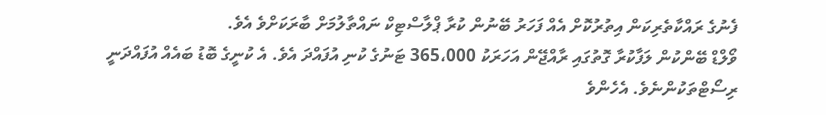ފެނުގެ ރައްކާތެރިކަން އިތުރުކޮށް އެއް ފަހަރު ބޭނުން ކުރާ ޕްލާސްޓިކް ނައްތާލުމަށް ބާރަކަށްވެ އެވެ.
ވޯލްޑް ބޭންކުން ލަފާކުރާ ގޮތުގައި ރާއްޖޭން އަހަރަކު 365،000 ޓަނުގެ ކުނި އުފައްދަ އެވެ. އެ ކުނީގެ ބޮޑު ބައެއް އުފައްދަނީ ރިސޯޓްތަކުންނެވެ. އެހެންވެ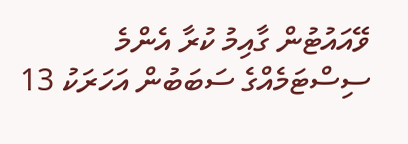ވޭއައުޓުން ގާއިމު ކުރާ އެންމެ ސިސްޓަމެއްގެ ސަބަބުން އަހަރަކު 13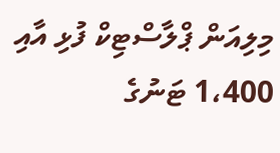މިލިއަން ޕްލާސްޓިކް ފުޅި އާއި 1،400 ޓަނުގެ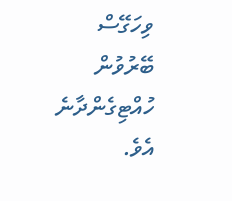ވިހަގޭސް ބޭރުވުން ހުއްޓިގެންދާނެ އެވެ.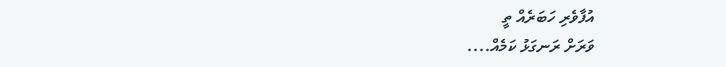އުފާވެރި ހަބަރެއް ތީ
ވަރަށް ރަނގަޅު ކަމެއް....